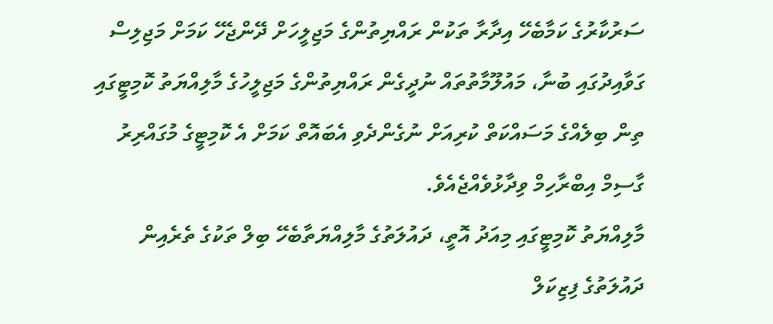ސަރުކާރުގެ ކަމާބެހޭ އިދާރާ ތަކުން ރައްޔިތުންގެ މަޖިލީހަށް ދޭންޖެހޭ ކަމަށް މަޖިލިސް ގަވާއިދުގައި ބުނާ، މައުލޫމާތުތައް ނުދީގެން ރައްޔިތުންގެ މަޖިލީހުގެ މާލިއްޔަތު ކޮމިޓީގައި ތިން ބިލެއްގެ މަސައްކަތް ކުރިއަށް ނުގެންދެވި އެބައޮތް ކަމަށް އެ ކޮމިޓީގެ މުގައްރިރު ގާސިމް އިބްރާހިމް ވިދާޅުވެއްޖެއެވެ.
މާލިއްޔަތު ކޮމިޓީގައި މިއަދު އޮތީ، ދައުލަތުގެ މާލިއްޔަތާބެހޭ ބިލް ތަކުގެ ތެރެއިން ދައުލަތުގެ ފިޒިކަލް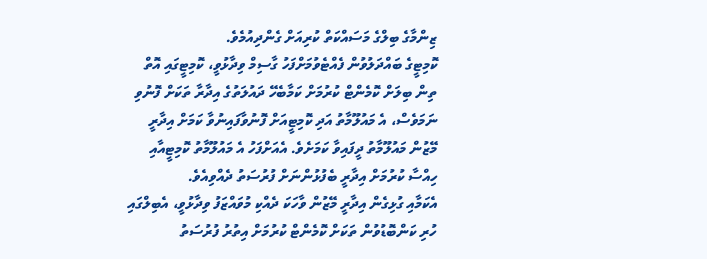ޒިންމާގެ ބިލްގެ މަސައްކަތް ކުރިއަށް ގެންދިއުމެވެ.
ކޮމިޓީގެ ބައްދަލުވުން ފެއްޓެވުމަށްފަހު ގާސިމް ވިދާޅުވީ، ކޮމިޓީގައި އޮތް ތިން ބިލަށް ކޮމެންޓް ކުރުމަށް ކަމާބެހޭ ދައުލަތުގެ އިދާރާ ތަކަށް ފޮނުވި ނަމަވެސް، އެ މައުލޫމާތު އަދި ކޮމިޓީއަށް ފޮނުވާފައިނުވާ ކަމަށް އިދާރީ މޭޒުން މައުލޫމާތު ދީފައިވާ ކަމަށެވެ. އެއަށްފަހު އެ މައުލޫމާތު ކޮމިޓީއާއި ހިއްސާ ކުރުމަށް އިދާރީ ބެފުޅުންނަށް ފުރުސަތު ދެއްވިއެވެ.
އެކަމާއި ގުޅިގެން އިދާރީ މޭޒުން ވާހަކަ ދެއްކި މުވައްޒަފު ވިދާޅުވީ، އެބިލްގައި ހުރި ކަންބޮޑުވުން ތަކަށް ކޮމެންޓް ކުރުމަށް އިތުރު ފުރުސަތު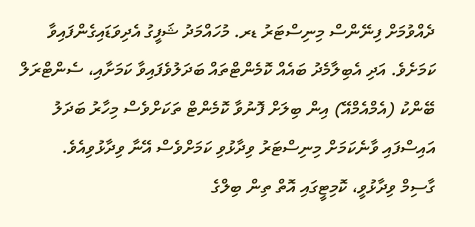ދެއްވުމަށް ފިނޭންސް މިނިސްޓަރު ޑރ. މުހައްމަދު ޝަފީގު އެދިވަޑައިގެންފައިވާ ކަމަށެވެ. އަދި އެބިލާމެދު ބައެއް ކޮމެންޓްތައް ބަދަލުވެފައިވާ ކަމަށާއި، ސެންޓްރަލް ބޭންކު (އެމްއެމްއޭ) އިން ބިލަށް ފޮނުވާ ކޮމެންޓް ތަކަށްވެސް މިހާރު ބަދަލު އައިސްފައި ވާނެކަމަށް މިނިސްޓަރު ވިދާޅުވި ކަމަށްވެސް އޭނާ ވިދާޅުވިއެވެ.
ގާސިމް ވިދާޅުވީ، ކޮމިޓީގައި އޮތް ތިން ބިލްގެ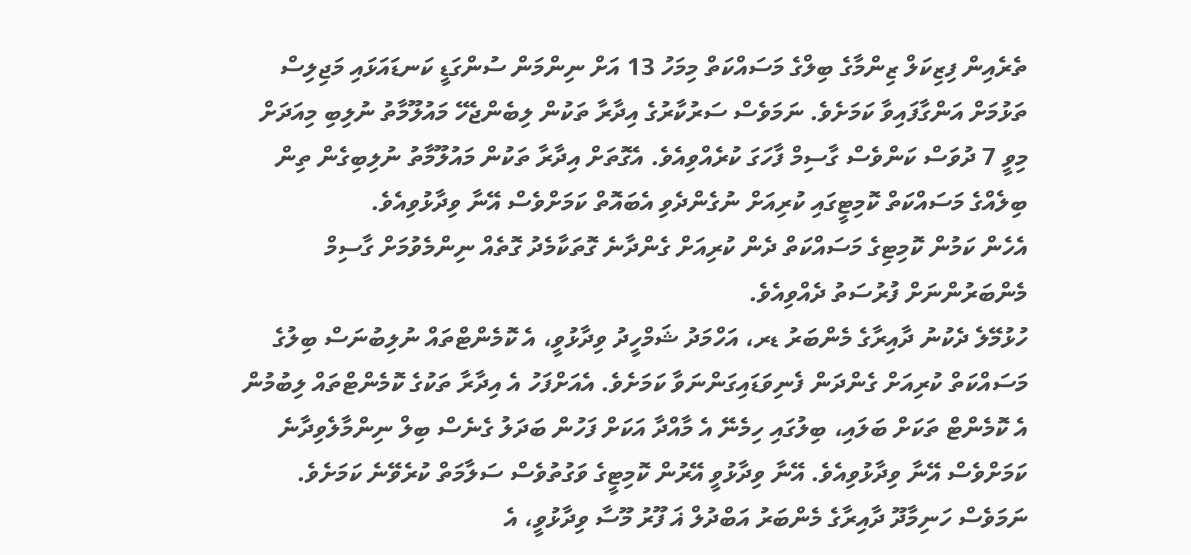ތެރެއިން ފިޒިކަލް ޒިންމާގެ ބިލްގެ މަސައްކަތް މިމަހު 13 އަށް ނިންމަން ސުންގަޑީ ކަނޑައަޅައި މަޖިލިސް ތަޅުމަށް އަންގާފައިވާ ކަމަށެވެ. ނަމަވެސް ސަރުކާރުގެ އިދާރާ ތަކުން ލިބެންޖެހޭ މައުލޫމާތު ނުލިބި މިއަދަށް މިވީ 7 ދުވަސް ކަންވެސް ގާސިމް ފާހަގަ ކުރެއްވިއެވެ. އެގޮތަށް އިދާރާ ތަކުން މައުލޫމާތު ނުލިބިގެން ތިން ބިލެއްގެ މަސައްކަތް ކޮމިޓީގައި ކުރިއަށް ނުގެންދެވި އެބައޮތް ކަމަށްވެސް އޭނާ ވިދާޅުވިއެވެ.
އެހެން ކަމުން ކޮމިޓިގެ މަސައްކަތް ދެން ކުރިއަށް ގެންދާނެ ގޮތަކާމެދު ގޮތެއް ނިންމެވުމަށް ގާސިމް މެންބަރުންނަށް ފުރުސަތު ދެއްވިއެވެ.
ހުޅުމޭލެ ދެކުނު ދާއިރާގެ މެންބަރު ޑރ، އަހްމަދު ޝަމްހީދު ވިދާޅުވީ، އެ ކޮމެންޓްތައް ނުލިބުނަސް ބިލުގެ މަސައްކަތް ކުރިއަށް ގެންދަން ފެނިވަޑައިގަންނަވާ ކަމަށެވެ. އެއަށްފަހު އެ އިދާރާ ތަކުގެ ކޮމެންޓްތައް ލިބުމުން އެ ކޮމެންޓް ތަކަށް ބަލައި، ބިލުގައި ހިމެނޭ އެ މާއްދާ އަކަށް ފަހުން ބަދަލު ގެނެސް ބިލް ނިންމާލެވިދާނެ ކަމަށްވެސް އޭނާ ވިދާޅުވިއެވެ. އޭނާ ވިދާޅުވީ އޭރުން ކޮމިޓީގެ ވަގުތުވެސް ސަލާމަތް ކުރެވޭނެ ކަމަށެވެ.
ނަމަވެސް ހަނިމާދޫ ދާއިރާގެ މެންބަރު އަބްދުލް ޣަ ފޫރު މޫސާ ވިދާޅުވީ، އެ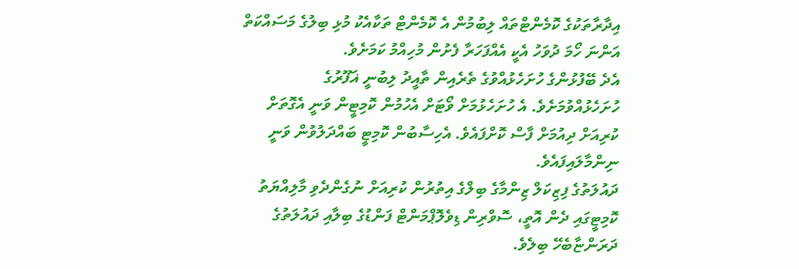އިދާރާތަކުގެ ކޮމެންޓްތައް ލިބުމުން އެ ކޮމެންޓް ތަކާއެކު މުޅި ބިލުގެ މަސައްކަތް އަންނަ ހޯމަ ދުވަހު އެކީ އެއްފަހަރާ ފެށުން މުހިއްމު ކަމަށެވެ.
އެދެ ބޭފުޅުންގެ ހުށަހެޅުއްވުގެ ތެރެއިން ތާއީދު ލިބުނީ ޣަފޫރުގެ ހުށަހެޅުއްވުމަށެވެ. އެ ހުށަހެޅުމަށް ވޯޓަށް އެހުމުން ކޮމިޓީން ވަނީ އެގޮތަށް ކުރިއަށް ދިއުމަށް ފާސް ކޮށްފައެވެ. އެހިސާބުން ކޮމިޓީ ބައްދަލުވުން ވަނީ ނިންމާލައިފައެވެ.
ދައުލަތުގެ ފިޒިކަލް ޒިންމާގެ ބިލްގެ އިތުރުން ކުރިއަށް ނުގެންދެވި މާލިއްޔަތު ކޮމިޓީގައި ދެން އޮތީ، ސޮވްރިން ޑިވެލޮޕްމަންޓް ފަންޑުގެ ބިލާއި ދައުލަތުގެ ދަރަންޏާބެހޭ ބިލެވެ.